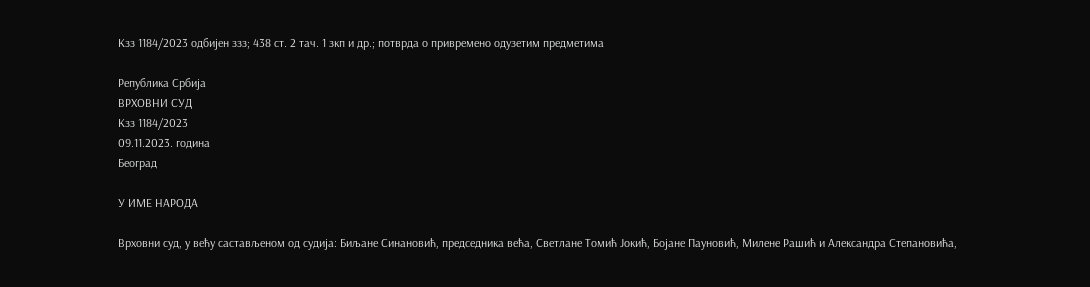Кзз 1184/2023 одбијен ззз; 438 ст. 2 тач. 1 зкп и др.; потврда о привремено одузетим предметима

Република Србија
ВРХОВНИ СУД
Кзз 1184/2023
09.11.2023. година
Београд

У ИМЕ НАРОДА

Врховни суд, у већу састављеном од судија: Биљане Синановић, председника већа, Светлане Томић Јокић, Бојане Пауновић, Милене Рашић и Александра Степановића,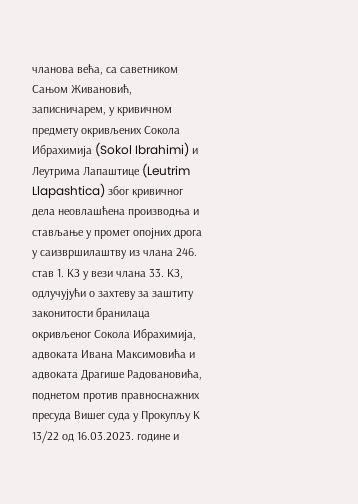чланова већа, са саветником Сањом Живановић, записничарем, у кривичном предмету окривљених Сокола Ибрахимија (Sokol Ibrahimi) и Леутрима Лапаштице (Leutrim Llapashtica) због кривичног дела неовлашћена производња и стављање у промет опојних дрога у саизвршилаштву из члана 246. став 1. КЗ у вези члана 33. КЗ, одлучујући о захтеву за заштиту законитости бранилаца окривљеног Сокола Ибрахимија, адвоката Ивана Максимовића и адвоката Драгише Радовановића, поднетом против правноснажних пресуда Вишег суда у Прокупљу К 13/22 од 16.03.2023. године и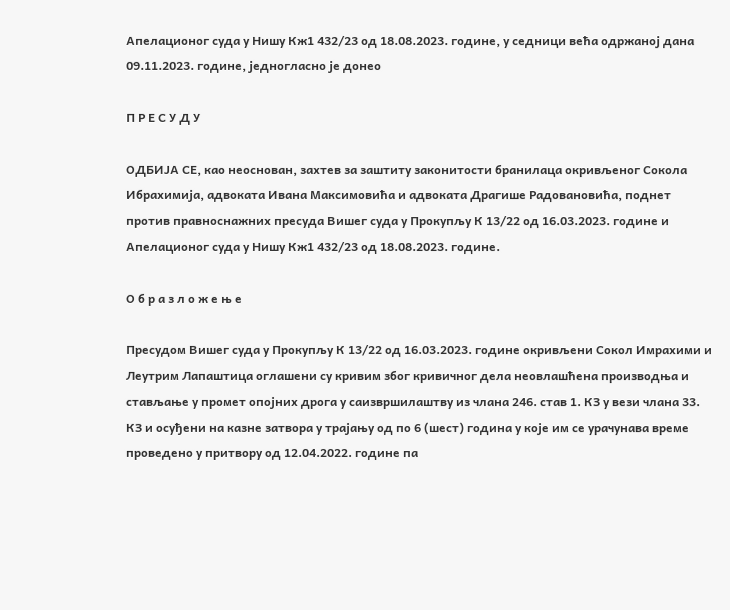Апелационог суда у Нишу Кж1 432/23 од 18.08.2023. године, у седници већа одржаној дана 09.11.2023. године, једногласно је донео

П Р Е С У Д У

ОДБИЈА СЕ, као неоснован, захтев за заштиту законитости бранилаца окривљеног Сокола Ибрахимија, адвоката Ивана Максимовића и адвоката Драгише Радовановића, поднет против правноснажних пресуда Вишег суда у Прокупљу К 13/22 од 16.03.2023. године и Апелационог суда у Нишу Кж1 432/23 од 18.08.2023. године.

О б р а з л о ж е њ е

Пресудом Вишег суда у Прокупљу К 13/22 од 16.03.2023. године окривљени Сокол Имрахими и Леутрим Лапаштица оглашени су кривим због кривичног дела неовлашћена производња и стављање у промет опојних дрога у саизвршилаштву из члана 246. став 1. КЗ у вези члана 33. КЗ и осуђени на казне затвора у трајању од по 6 (шест) година у које им се урачунава време проведено у притвору од 12.04.2022. године па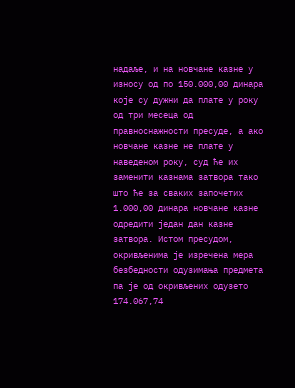надаље, и на новчане казне у износу од по 150.000,00 динара које су дужни да плате у року од три месеца од правноснажности пресуде, а ако новчане казне не плате у наведеном року, суд ће их заменити казнама затвора тако што ће за сваких започетих 1.000,00 динара новчане казне одредити један дан казне затвора. Истом пресудом, окривљенима је изречена мера безбедности одузимања предмета па је од окривљених одузето 174.067,74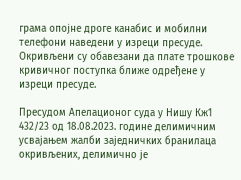грама опојне дроге канабис и мобилни телефони наведени у изреци пресуде. Окривљени су обавезани да плате трошкове кривичног поступка ближе одређене у изреци пресуде.

Пресудом Апелационог суда у Нишу Кж1 432/23 од 18.08.2023. године делимичним усвајањем жалби заједничких бранилаца окривљених, делимично је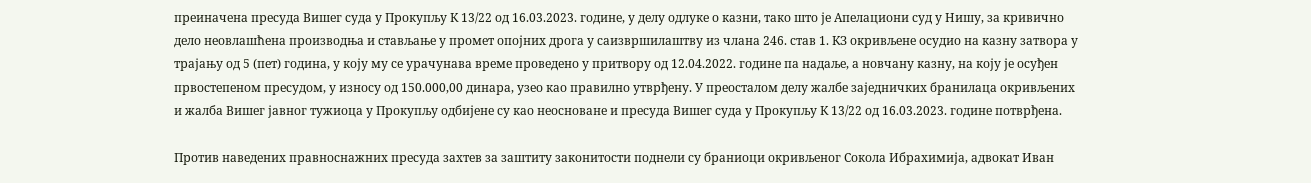преиначена пресуда Вишег суда у Прокупљу К 13/22 од 16.03.2023. године, у делу одлуке о казни, тако што је Апелациони суд у Нишу, за кривично дело неовлашћена производња и стављање у промет опојних дрога у саизвршилаштву из члана 246. став 1. КЗ окривљене осудио на казну затвора у трајању од 5 (пет) година, у коју му се урачунава време проведено у притвору од 12.04.2022. године па надаље, а новчану казну, на коју је осуђен првостепеном пресудом, у износу од 150.000,00 динара, узео као правилно утврђену. У преосталом делу жалбе заједничких бранилаца окривљених и жалба Вишег јавног тужиоца у Прокупљу одбијене су као неосноване и пресуда Вишег суда у Прокупљу К 13/22 од 16.03.2023. године потврђена.

Против наведених правноснажних пресуда захтев за заштиту законитости поднели су браниоци окривљеног Сокола Ибрахимија, адвокат Иван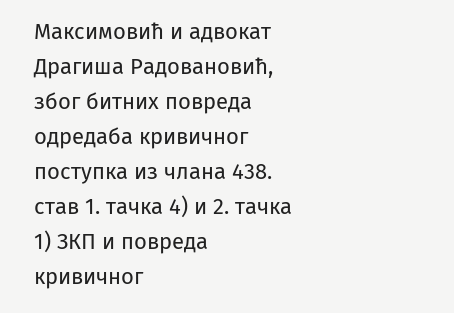Максимовић и адвокат Драгиша Радовановић, због битних повреда одредаба кривичног поступка из члана 438. став 1. тачка 4) и 2. тачка 1) ЗКП и повреда кривичног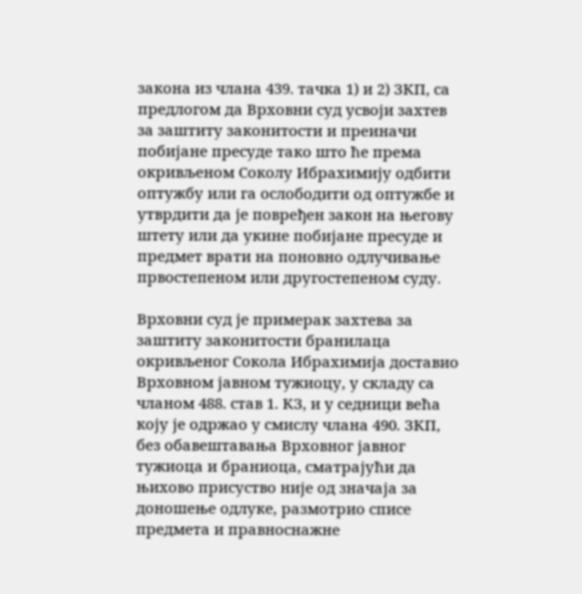закона из члана 439. тачка 1) и 2) ЗКП, са предлогом да Врховни суд усвоји захтев за заштиту законитости и преиначи побијане пресуде тако што ће према окривљеном Соколу Ибрахимију одбити оптужбу или га ослободити од оптужбе и утврдити да је повређен закон на његову штету или да укине побијане пресуде и предмет врати на поновно одлучивање првостепеном или другостепеном суду.

Врховни суд је примерак захтева за заштиту законитости бранилаца окривљеног Сокола Ибрахимија доставио Врховном јавном тужиоцу, у складу са чланом 488. став 1. КЗ, и у седници већа коју је одржао у смислу члана 490. ЗКП, без обавештавања Врховног јавног тужиоца и браниоца, сматрајући да њихово присуство није од значаја за доношење одлуке, размотрио списе предмета и правноснажне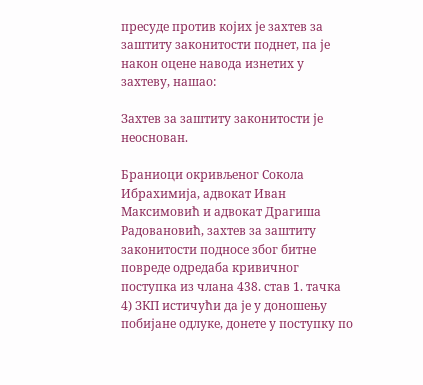пресуде против којих је захтев за заштиту законитости поднет, па је након оцене навода изнетих у захтеву, нашао:

Захтев за заштиту законитости је неоснован.

Браниoци окривљеног Сокола Ибрахимија, адвокат Иван Максимовић и адвокат Драгиша Радовановић, захтев за заштиту законитости подносе због битне повреде одредаба кривичног поступка из члана 438. став 1. тачка 4) ЗКП истичући да је у доношењу побијане одлуке, донете у поступку по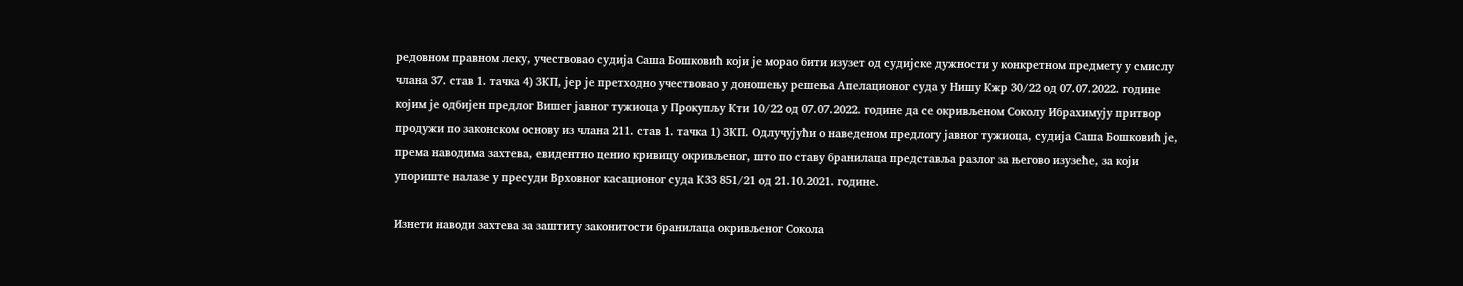редовном правном леку, учествовао судија Саша Бошковић који је морао бити изузет од судијске дужности у конкретном предмету у смислу члана 37. став 1. тачка 4) ЗКП, јер је претходно учествовао у доношењу решења Апелационог суда у Нишу Кжр 30/22 од 07.07.2022. године којим је одбијен предлог Вишег јавног тужиоца у Прокупљу Кти 10/22 од 07.07.2022. године да се окривљеном Соколу Ибрахимују притвор продужи по законском основу из члана 211. став 1. тачка 1) ЗКП. Одлучујући о наведеном предлогу јавног тужиоца, судија Саша Бошковић је, према наводима захтева, евидентно ценио кривицу окривљеног, што по ставу бранилаца представља разлог за његово изузеће, за који упориште налазе у пресуди Врховног касационог суда К33 851/21 од 21.10.2021. године.

Изнети наводи захтева за заштиту законитости бранилаца окривљеног Сокола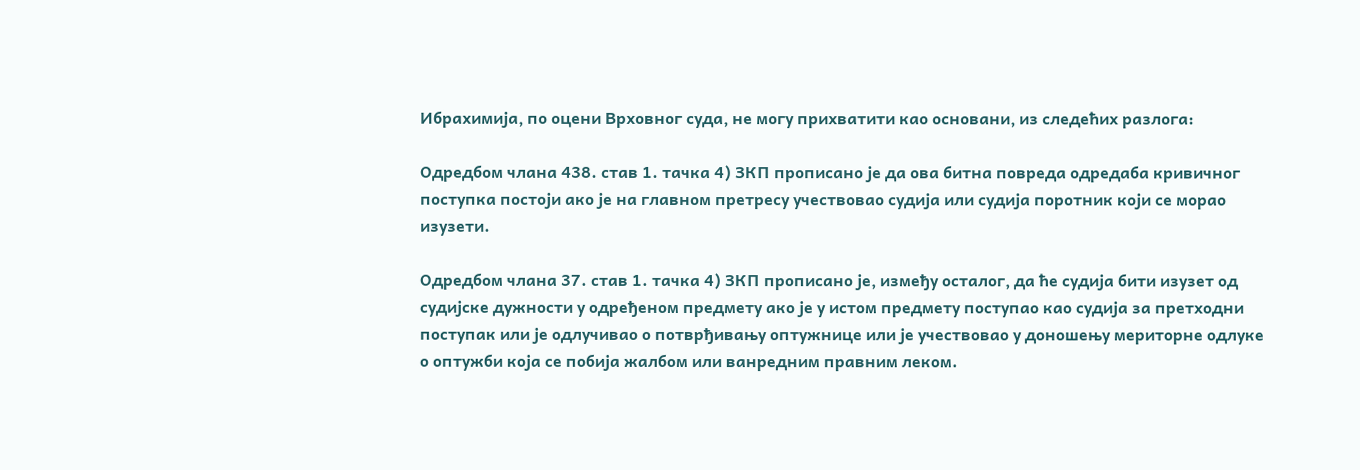Ибрахимија, по оцени Врховног суда, не могу прихватити као основани, из следећих разлога:

Одредбом члана 438. став 1. тачка 4) ЗКП прописано је да ова битна повреда одредаба кривичног поступка постоји ако је на главном претресу учествовао судија или судија поротник који се морао изузети.

Одредбом члана 37. став 1. тачка 4) ЗКП прописано је, између осталог, да ће судија бити изузет од судијске дужности у одређеном предмету ако је у истом предмету поступао као судија за претходни поступак или је одлучивао о потврђивању оптужнице или је учествовао у доношењу мериторне одлуке о оптужби која се побија жалбом или ванредним правним леком.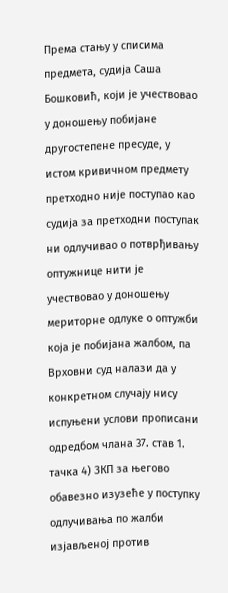Према стању у списима предмета, судија Саша Бошковић, који је учествовао у доношењу побијане другостепене пресуде, у истом кривичном предмету претходно није поступао као судија за претходни поступак ни одлучивао о потврђивању оптужнице нити је учествовао у доношењу мериторне одлуке о оптужби која је побијана жалбом, па Врховни суд налази да у конкретном случају нису испуњени услови прописани одредбом члана 37. став 1. тачка 4) ЗКП за његово обавезно изузеће у поступку одлучивања по жалби изјављеној против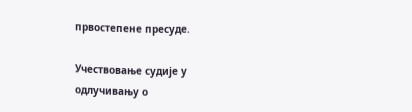првостепене пресуде.

Учествовање судије у одлучивању о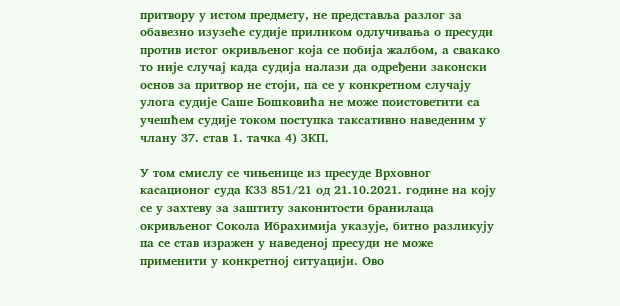притвору у истом предмету, не представља разлог за обавезно изузеће судије приликом одлучивања о пресуди против истог окривљеног која се побија жалбом, а свакако то није случај када судија налази да одређени законски основ за притвор не стоји, па се у конкретном случају улога судије Саше Бошковића не може поистоветити са учешћем судије током поступка таксативно наведеним у члану 37. став 1. тачка 4) ЗКП.

У том смислу се чињенице из пресуде Врховног касационог суда К33 851/21 од 21.10.2021. године на коју се у захтеву за заштиту законитости бранилаца окривљеног Сокола Ибрахимија указује, битно разликују па се став изражен у наведеној пресуди не може применити у конкретној ситуацији. Ово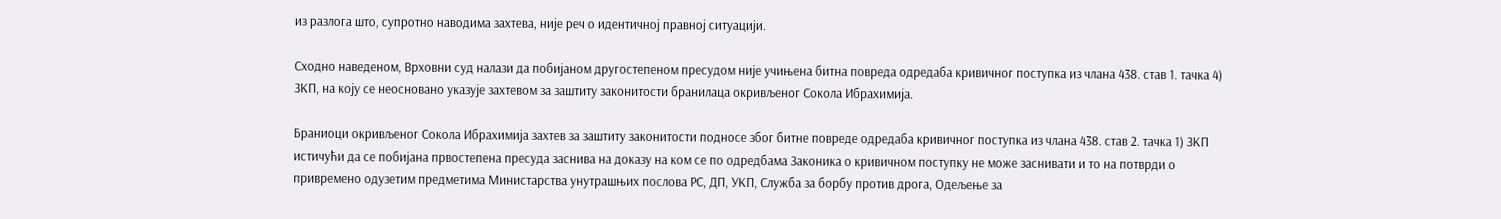из разлога што, супротно наводима захтева, није реч о идентичној правној ситуацији.

Сходно наведеном, Врховни суд налази да побијаном другостепеном пресудом није учињена битна повреда одредаба кривичног поступка из члана 438. став 1. тачка 4) ЗКП, на коју се неосновано указује захтевом за заштиту законитости бранилаца окривљеног Сокола Ибрахимија.

Браниоци окривљеног Сокола Ибрахимија захтев за заштиту законитости подносе због битне повреде одредаба кривичног поступка из члана 438. став 2. тачка 1) ЗКП истичући да се побијана првостепена пресуда заснива на доказу на ком се по одредбама Законика о кривичном поступку не може заснивати и то на потврди о привремено одузетим предметима Министарства унутрашњих послова РС, ДП, УКП, Служба за борбу против дрога, Одељење за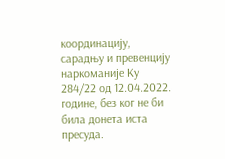координацију, сарадњу и превенцију наркоманије Ку 284/22 од 12.04.2022. године, без ког не би била донета иста пресуда.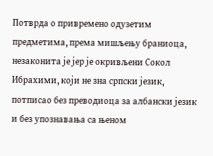Потврда о привремено одузетим предметима, према мишљењу браниоца, незаконита је јер је окривљени Сокол Ибрахими, који не зна српски језик, потписао без преводиоца за албански језик и без упознавања са њеном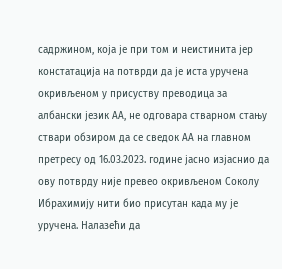садржином, која је при том и неистинита јер констатација на потврди да је иста уручена окривљеном у присуству преводица за албански језик АА, не одговара стварном стању ствари обзиром да се сведок АА на главном претресу од 16.03.2023. године јасно изјаснио да ову потврду није превео окривљеном Соколу Ибрахимију нити био присутан када му је уручена. Налазећи да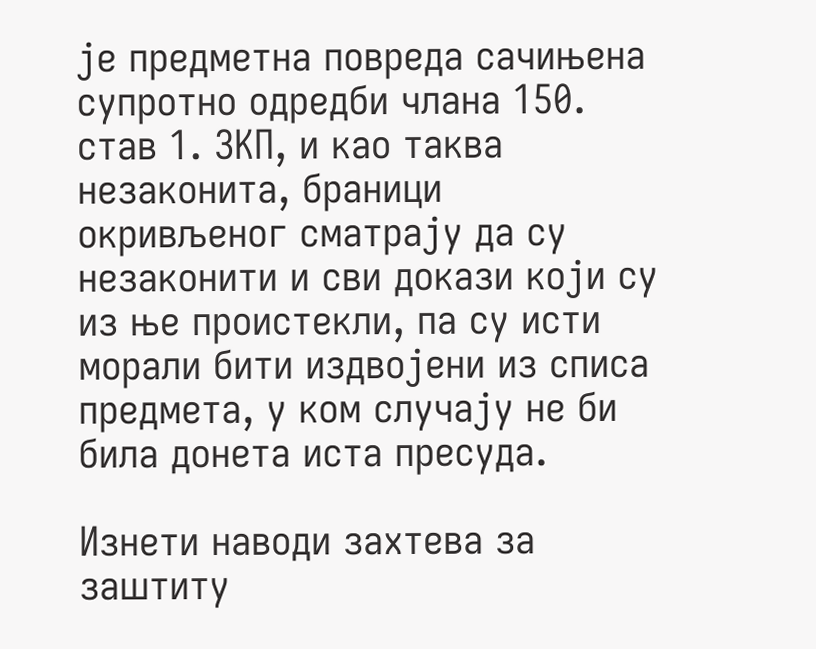је предметна повреда сачињена супротно одредби члана 150. став 1. ЗКП, и као таква незаконита, браници окривљеног сматрају да су незаконити и сви докази који су из ње проистекли, па су исти морали бити издвојени из списа предмета, у ком случају не би била донета иста пресуда.

Изнети наводи захтева за заштиту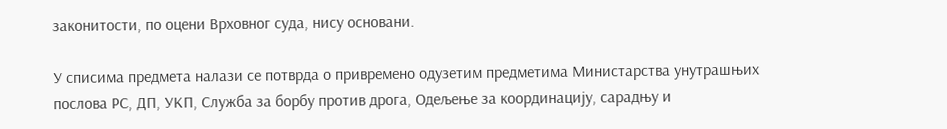законитости, по оцени Врховног суда, нису основани.

У списима предмета налази се потврда о привремено одузетим предметима Министарства унутрашњих послова РС, ДП, УКП, Служба за борбу против дрога, Одељење за координацију, сарадњу и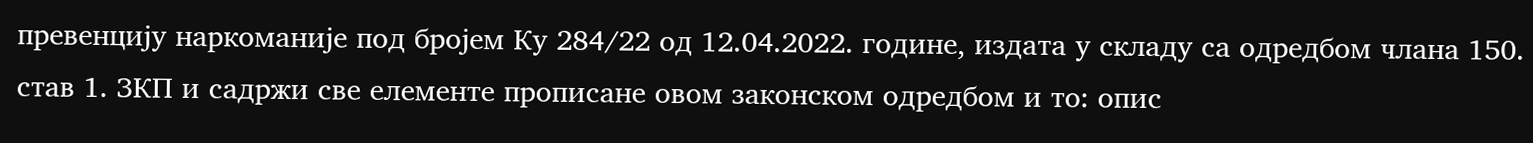превенцију наркоманије под бројем Ку 284/22 од 12.04.2022. године, издата у складу са одредбом члана 150. став 1. ЗКП и садржи све елементе прописане овом законском одредбом и то: опис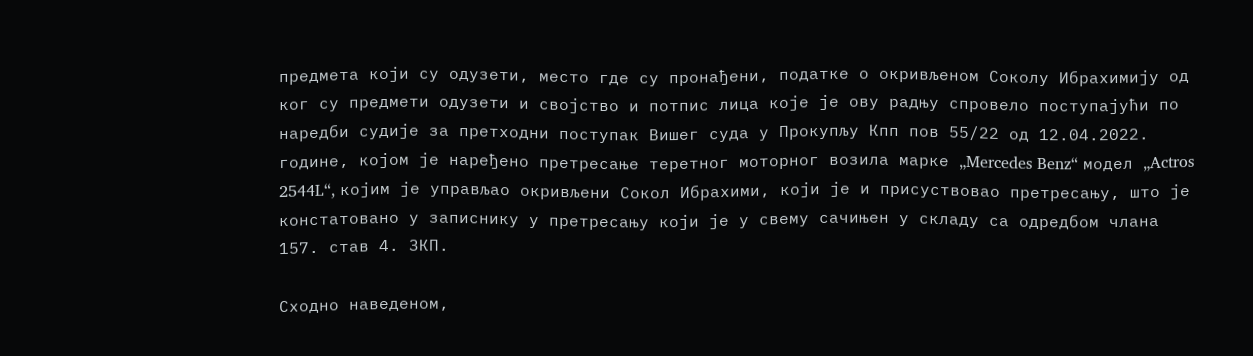предмета који су одузети, место где су пронађени, податке о окривљеном Соколу Ибрахимију од ког су предмети одузети и својство и потпис лица које је ову радњу спровело поступајући по наредби судије за претходни поступак Вишег суда у Прокупљу Кпп пов 55/22 од 12.04.2022. године, којом је наређено претресање теретног моторног возила марке „Mercedes Benz“ модел „Actros 2544L“, којим је управљао окривљени Сокол Ибрахими, који је и присуствовао претресању, што је констатовано у записнику у претресању који је у свему сачињен у складу са одредбом члана 157. став 4. ЗКП.

Сходно наведеном,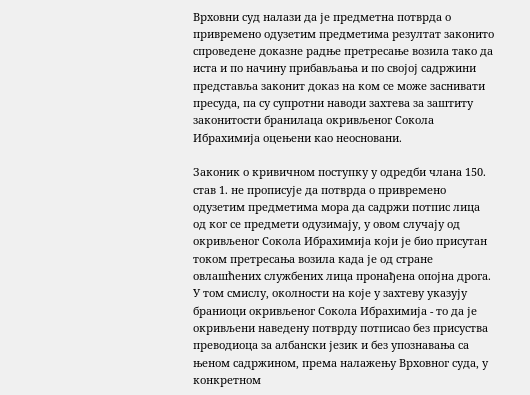Врховни суд налази да је предметна потврда о привремено одузетим предметима резултат законито спроведене доказне радње претресање возила тако да иста и по начину прибављања и по својој садржини представља законит доказ на ком се може заснивати пресуда, па су супротни наводи захтева за заштиту законитости бранилаца окривљеног Сокола Ибрахимија оцењени као неосновани.

Законик о кривичном поступку у одредби члана 150. став 1. не прописује да потврда о привремено одузетим предметима мора да садржи потпис лица од ког се предмети одузимају, у овом случају од окривљеног Сокола Ибрахимија који је био присутан током претресања возила када је од стране овлашћених службених лица пронађена опојна дрога. У том смислу, околности на које у захтеву указују браниоци окривљеног Сокола Ибрахимија - то да је окривљени наведену потврду потписао без присуства преводиоца за албански језик и без упознавања са њеном садржином, према налажењу Врховног суда, у конкретном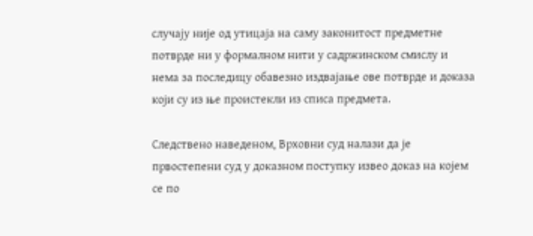случају није од утицаја на саму законитост предметне потврде ни у формалном нити у садржинском смислу и нема за последицу обавезно издвајање ове потврде и доказа који су из ње проистекли из списа предмета.

Следствено наведеном, Врховни суд налази да је првостепени суд у доказном поступку извео доказ на којем се по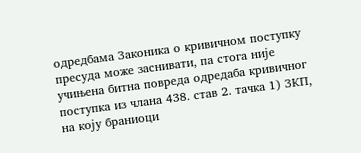одредбама Законика о кривичном поступку пресуда може заснивати, па стога није учињена битна повреда одредаба кривичног поступка из члана 438. став 2. тачка 1) ЗКП, на коју браниоци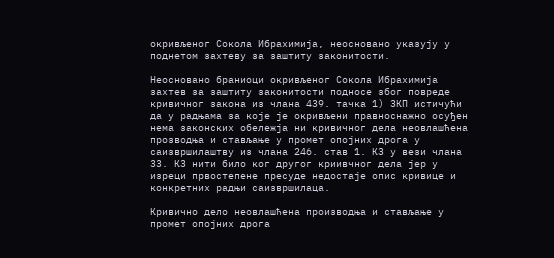окривљеног Сокола Ибрахимија, неосновано указују у поднетом захтеву за заштиту законитости.

Неосновано браниоци окривљеног Сокола Ибрахимија захтев за заштиту законитости подносе због повреде кривичног закона из члана 439. тачка 1) ЗКП истичући да у радњама за које је окривљени правноснажно осуђен нема законских обележја ни кривичног дела неовлашћена прозводња и стављање у промет опојних дрога у саизвршилаштву из члана 246. став 1. КЗ у вези члана 33. КЗ нити било ког другог криивчног дела јер у изреци првостепене пресуде недостаје опис кривице и конкретних радњи саизвршилаца.

Кривично дело неовлашћена производња и стављање у промет опојних дрога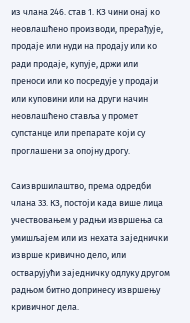из члана 246. став 1. КЗ чини онај ко неовлашћено производи, прерађује, продаје или нуди на продају или ко ради продаје, купује, држи или преноси или ко посредује у продаји или куповини или на други начин неовлашћено ставља у промет супстанце или препарате који су проглашени за опојну дрогу.

Саизвршилаштво, према одредби члана 33. КЗ, постоји када више лица учествовањем у радњи извршења са умишљајем или из нехата заједнички изврше кривично дело, или остварујући заједничку одлуку другом радњом битно допринесу извршењу кривичног дела.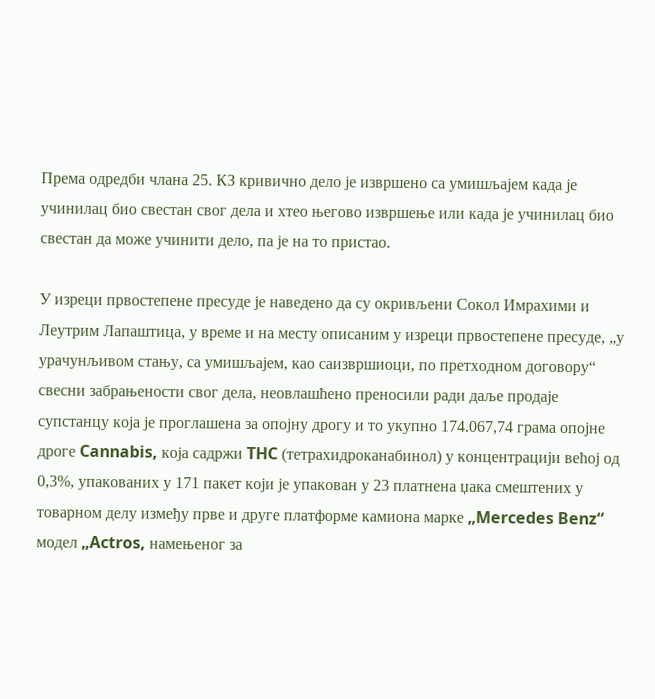Према одредби члана 25. КЗ кривично дело је извршено са умишљајем када је учинилац био свестан свог дела и хтео његово извршење или када је учинилац био свестан да може учинити дело, па је на то пристао.

У изреци првостепене пресуде је наведено да су окривљени Сокол Имрахими и Леутрим Лапаштица, у време и на месту описаним у изреци првостепене пресуде, „у урачунљивом стању, са умишљајем, као саизвршиоци, по претходном договору“ свесни забрањености свог дела, неовлашћено преносили ради даље продаје супстанцу која је проглашена за опојну дрогу и то укупно 174.067,74 грама опојне дроге Cannabis, која садржи THC (тетрахидроканабинол) у концентрацији већој од 0,3%, упакованих у 171 пакет који је упакован у 23 платнена џака смештених у товарном делу између прве и друге платформе камиона марке „Mercedes Benz“ модел „Actros, намењеног за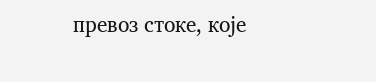превоз стоке, које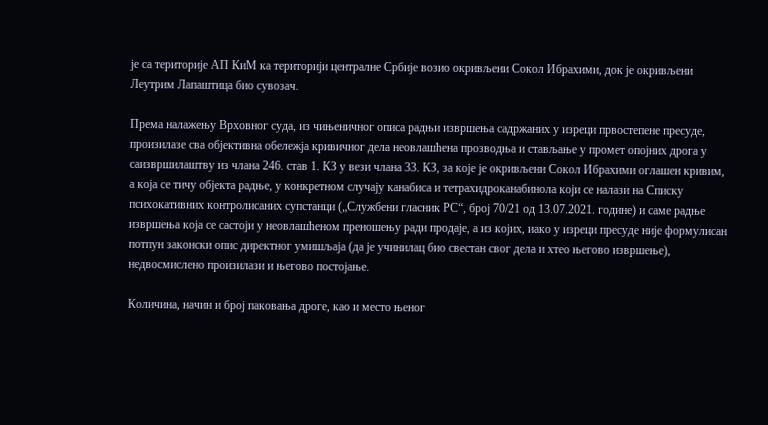је са територије АП КиМ ка територији централне Србије возио окривљени Сокол Ибрахими, док је окривљени Леутрим Лапаштица био сувозач.

Према налажењу Врховног суда, из чињеничног описа радњи извршења садржаних у изреци првостепене пресуде, произилазе сва објективна обележја кривичног дела неовлашћена прозводња и стављање у промет опојних дрога у саизвршилаштву из члана 246. став 1. КЗ у вези члана 33. КЗ, за које је окривљени Сокол Ибрахими оглашен кривим, а која се тичу објекта радње, у конкретном случају канабиса и тетрахидроканабинола који се налази на Списку психокативних контролисаних супстанци („Службени гласник РС“, број 70/21 од 13.07.2021. године) и саме радње извршења која се састоји у неовлашћеном преношењу ради продаје, а из којих, иако у изреци пресуде није формулисан потпун законски опис директног умишљаја (да је учинилац био свестан свог дела и хтео његово извршење), недвосмислено произилази и његово постојање.

Количина, начин и број паковања дроге, као и место њеног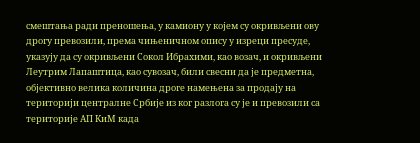смештања ради преношења, у камиону у којем су окривљени ову дрогу превозили, према чињеничном опису у изреци пресуде, указују да су окривљени Сокол Ибрахими, као возач, и окривљени Леутрим Лапаштица, као сувозач, били свесни да је предметна, објективно велика количина дроге намењена за продају на територији централне Србије из ког разлога су је и превозили са територије АП КиМ када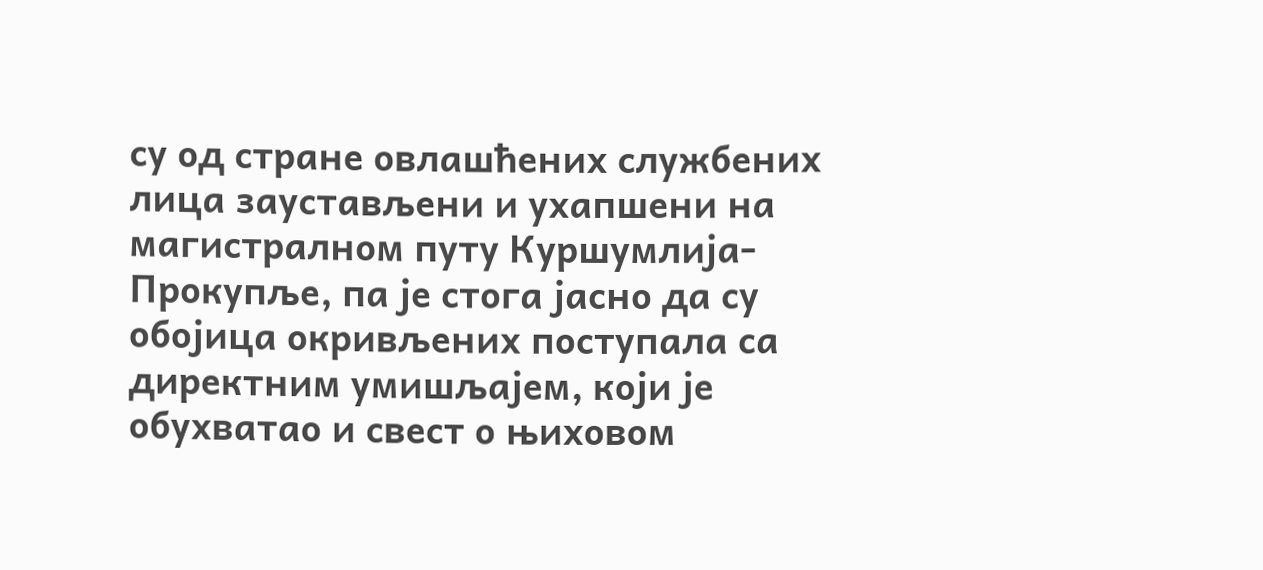су од стране овлашћених службених лица заустављени и ухапшени на магистралном путу Куршумлија- Прокупље, па је стога јасно да су обојица окривљених поступала са директним умишљајем, који је обухватао и свест о њиховом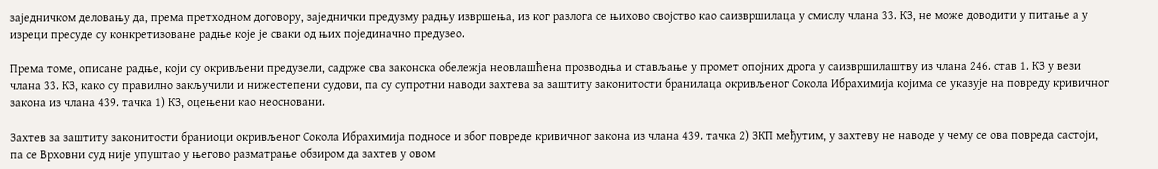заједничком деловању да, према претходном договору, заједнички предузму радњу извршења, из ког разлога се њихово својство као саизвршилаца у смислу члана 33. КЗ, не може доводити у питање а у изреци пресуде су конкретизоване радње које је сваки од њих појединачно предузео.

Према томе, описане радње, који су окривљени предузели, садрже сва законска обележја неовлашћена прозводња и стављање у промет опојних дрога у саизвршилаштву из члана 246. став 1. КЗ у вези члана 33. КЗ, како су правилно закључили и нижестепени судови, па су супротни наводи захтева за заштиту законитости бранилаца окривљеног Сокола Ибрахимија којима се указује на повреду кривичног закона из члана 439. тачка 1) КЗ, оцењени као неосновани.

Захтев за заштиту законитости браниоци окривљеног Сокола Ибрахимија подносе и због повреде кривичног закона из члана 439. тачка 2) ЗКП међутим, у захтеву не наводе у чему се ова повреда састоји, па се Врховни суд није упуштао у његово разматрање обзиром да захтев у овом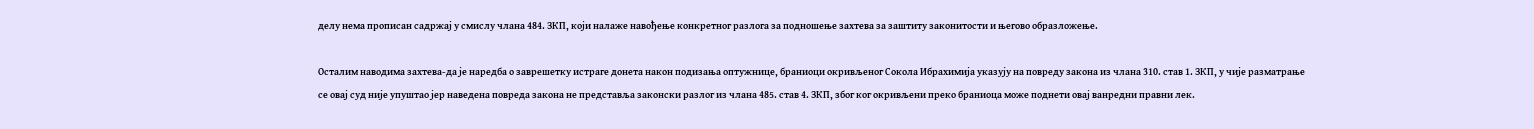делу нема прописан садржај у смислу члана 484. ЗКП, који налаже навођење конкретног разлога за подношење захтева за заштиту законитости и његово образложење.

Осталим наводима захтева-да је наредба о заврешетку истраге донета након подизања оптужнице, браниоци окривљеног Сокола Ибрахимија указују на повреду закона из члана 310. став 1. ЗКП, у чије разматрање се овај суд није упуштао јер наведена повреда закона не представља законски разлог из члана 485. став 4. ЗКП, због ког окривљени преко браниоца може поднети овај ванредни правни лек.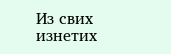Из свих изнетих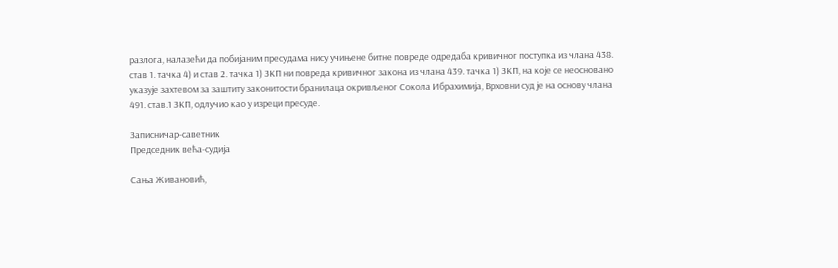разлога, налазећи да побијаним пресудама нису учињене битне повреде одредаба кривичног поступка из члана 438. став 1. тачка 4) и став 2. тачка 1) ЗКП ни повреда кривичног закона из члана 439. тачка 1) ЗКП, на које се неосновано указује захтевом за заштиту законитости бранилаца окривљеног Сокола Ибрахимија, Врховни суд је на основу члана 491. став.1 ЗКП, одлучио као у изреци пресуде.

Записничар-саветник                                                                                                                                                                                                                                                                                                                                                                                                 Председник већа-судија

Сања Живановић,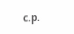с.р.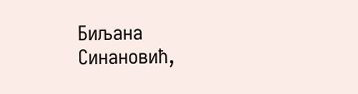Биљана Синановић,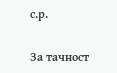с.р.

За тачност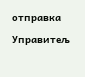отправка

Управитељ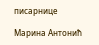писарнице

Марина Антонић